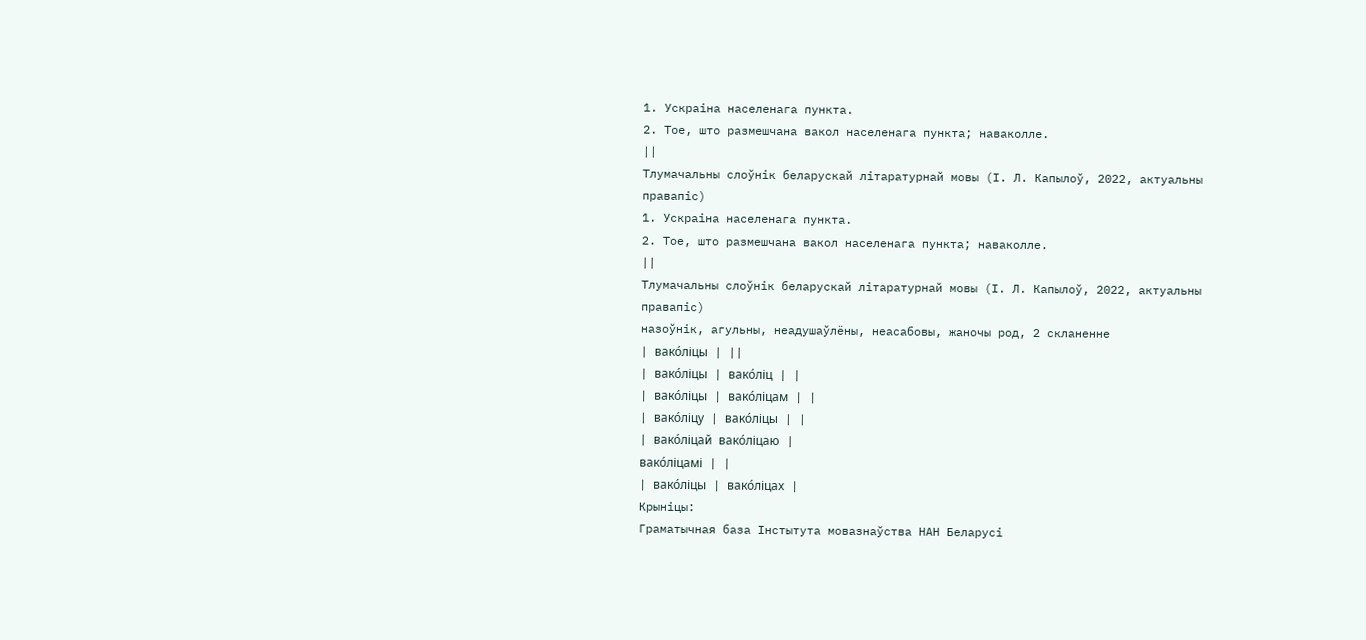1. Ускраіна населенага пункта.
2. Тое, што размешчана вакол населенага пункта; наваколле.
||
Тлумачальны слоўнік беларускай літаратурнай мовы (І. Л. Капылоў, 2022, актуальны правапіс)
1. Ускраіна населенага пункта.
2. Тое, што размешчана вакол населенага пункта; наваколле.
||
Тлумачальны слоўнік беларускай літаратурнай мовы (І. Л. Капылоў, 2022, актуальны правапіс)
назоўнік, агульны, неадушаўлёны, неасабовы, жаночы род, 2 скланенне
| вако́ліцы | ||
| вако́ліцы | вако́ліц | |
| вако́ліцы | вако́ліцам | |
| вако́ліцу | вако́ліцы | |
| вако́ліцай вако́ліцаю |
вако́ліцамі | |
| вако́ліцы | вако́ліцах |
Крыніцы:
Граматычная база Інстытута мовазнаўства НАН Беларусі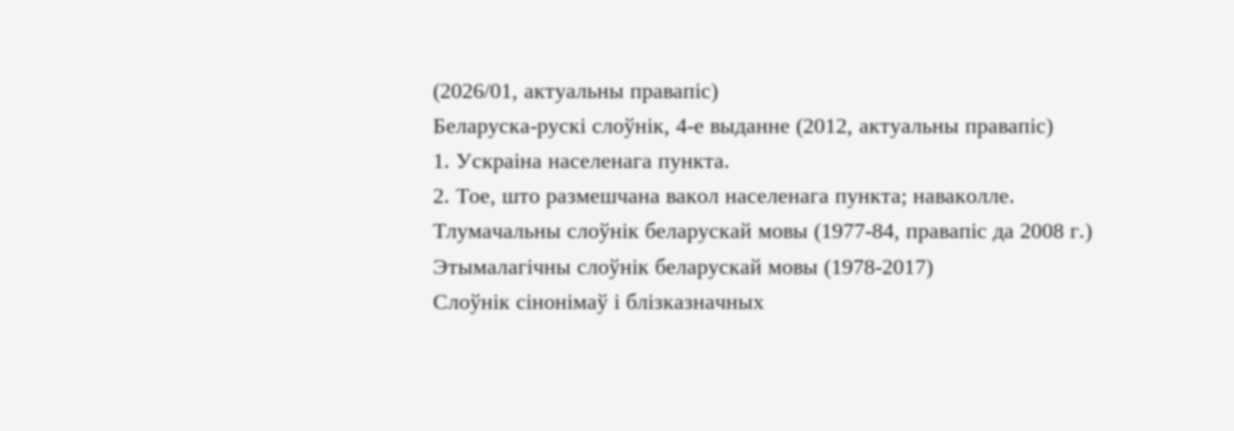(2026/01, актуальны правапіс)
Беларуска-рускі слоўнік, 4-е выданне (2012, актуальны правапіс)
1. Ускраіна населенага пункта.
2. Тое, што размешчана вакол населенага пункта; наваколле.
Тлумачальны слоўнік беларускай мовы (1977-84, правапіс да 2008 г.)
Этымалагічны слоўнік беларускай мовы (1978-2017)
Слоўнік сінонімаў і блізказначных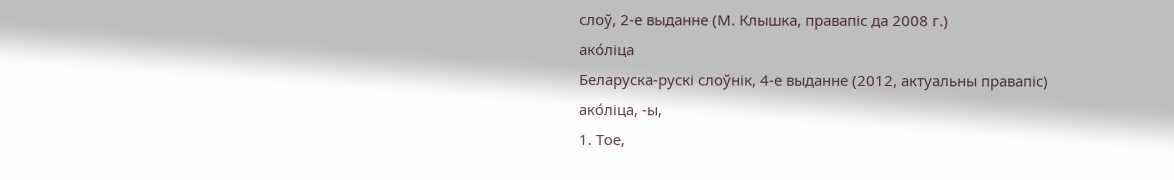слоў, 2-е выданне (М. Клышка, правапіс да 2008 г.)
ако́ліца
Беларуска-рускі слоўнік, 4-е выданне (2012, актуальны правапіс)
ако́ліца, -ы,
1. Тое,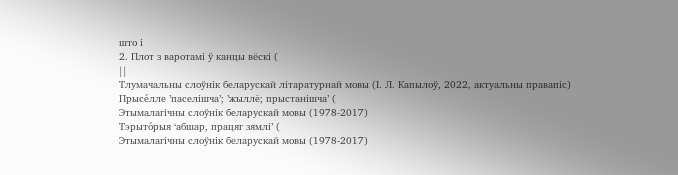што і
2. Плот з варотамі ў канцы вёскі (
||
Тлумачальны слоўнік беларускай літаратурнай мовы (І. Л. Капылоў, 2022, актуальны правапіс)
Прысе́лле ’паселішча’; ’жыллё; прыстанішча’ (
Этымалагічны слоўнік беларускай мовы (1978-2017)
Тэрыто́рыя ‘абшар, працяг зямлі’ (
Этымалагічны слоўнік беларускай мовы (1978-2017)